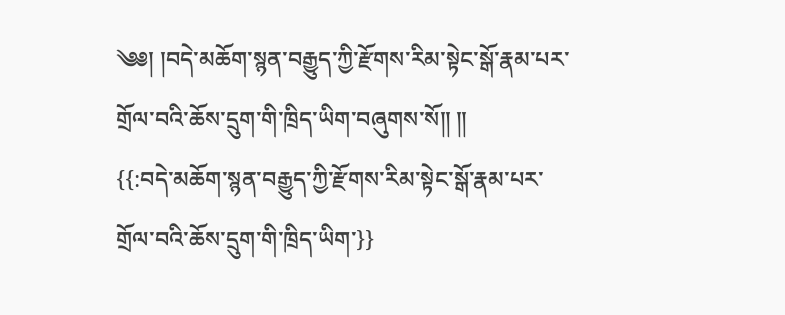༄༅། །བདེ་མཆོག་སྙན་བརྒྱུད་ཀྱི་རྫོགས་རིམ་སྟེང་སྒོ་རྣམ་པར་གྲོལ་བའི་ཆོས་དྲུག་གི་ཁྲིད་ཡིག་བཞུགས་སོ༎ ༎
{{:བདེ་མཆོག་སྙན་བརྒྱུད་ཀྱི་རྫོགས་རིམ་སྟེང་སྒོ་རྣམ་པར་གྲོལ་བའི་ཆོས་དྲུག་གི་ཁྲིད་ཡིག་}}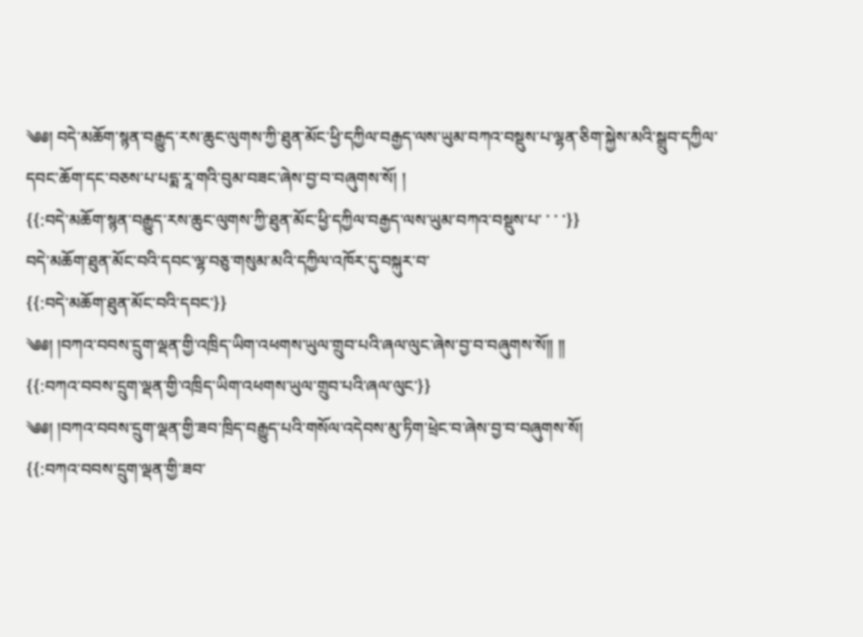༄༅། བདེ་མཆོག་སྙན་བརྒྱུད་རས་ཆུང་ལུགས་ཀྱི་ཐུན་མོང་ཕྱི་དཀྱིལ་བརྒྱད་ལས་ཡུམ་བཀའ་བསྡུས་པ་ལྷན་ཅིག་སྐྱེས་མའི་སྒྲུབ་དཀྱིལ་དབང་ཆོག་དང་བཅས་པ་པདྨ་རཱ་གའི་བུམ་བཟང་ཞེས་བྱ་བ་བཞུགས་སོ། །
{{:བདེ་མཆོག་སྙན་བརྒྱུད་རས་ཆུང་ལུགས་ཀྱི་ཐུན་མོང་ཕྱི་དཀྱིལ་བརྒྱད་ལས་ཡུམ་བཀའ་བསྡུས་པ་ ་ ་ ་}}
བདེ་མཆོག་ཐུན་མོང་བའི་དབང་ལྷ་བཅུ་གསུམ་མའི་དཀྱིལ་འཁོར་དུ་བསྐུར་བ་
{{:བདེ་མཆོག་ཐུན་མོང་བའི་དབང་}}
༄༅། །བཀའ་བབས་དྲུག་ལྡན་གྱི་འཁྲིད་ཡིག་འཕགས་ཡུལ་གྲུབ་པའི་ཞལ་ལུང་ཞེས་བྱ་བ་བཞུགས་སོ༎ ༎
{{:བཀའ་བབས་དྲུག་ལྡན་གྱི་འཁྲིད་ཡིག་འཕགས་ཡུལ་གྲུབ་པའི་ཞལ་ལུང་}}
༄༅། །བཀའ་བབས་དྲུག་ལྡན་གྱི་ཟབ་ཁྲིད་བརྒྱུད་པའི་གསོལ་འདེབས་མུ་ཏིག་ཕྲེང་བ་ཞེས་བྱ་བ་བཞུགས་སོ།
{{:བཀའ་བབས་དྲུག་ལྡན་གྱི་ཟབ་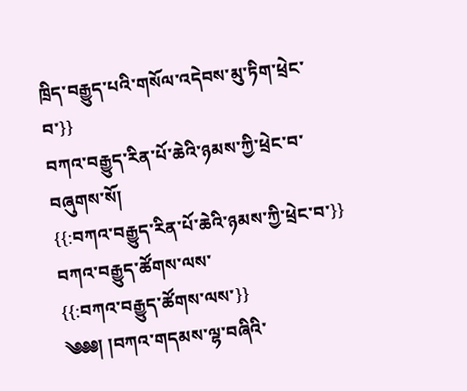ཁྲིད་བརྒྱུད་པའི་གསོལ་འདེབས་མུ་ཏིག་ཕྲེང་བ་}}
བཀའ་བརྒྱུད་རིན་པོ་ཆེའི་ཉམས་ཀྱི་ཕྲེང་བ་བཞུགས་སོ།
{{:བཀའ་བརྒྱུད་རིན་པོ་ཆེའི་ཉམས་ཀྱི་ཕྲེང་བ་}}
བཀའ་བརྒྱུད་ཚོགས་ལས་
{{:བཀའ་བརྒྱུད་ཚོགས་ལས་}}
༄༅༅། །བཀའ་གདམས་ལྷ་བཞིའི་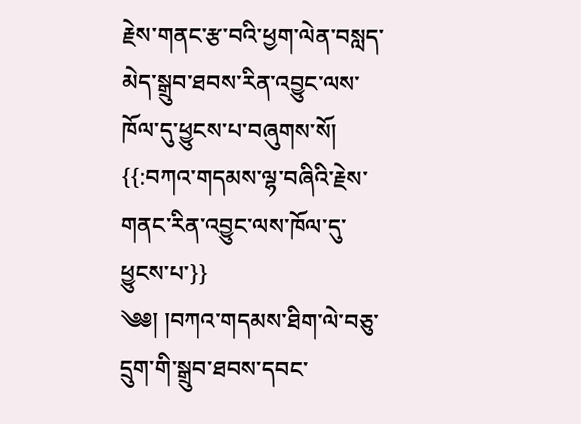རྗེས་གནང་རྩ་བའི་ཕྱག་ལེན་བསླད་མེད་སྒྲུབ་ཐབས་རིན་འབྱུང་ལས་ཁོལ་དུ་ཕྱུངས་པ་བཞུགས་སོ།
{{:བཀའ་གདམས་ལྷ་བཞིའི་རྗེས་གནང་རིན་འབྱུང་ལས་ཁོལ་དུ་ཕྱུངས་པ་}}
༄༅། །བཀའ་གདམས་ཐིག་ལེ་བཅུ་དྲུག་གི་སྒྲུབ་ཐབས་དབང་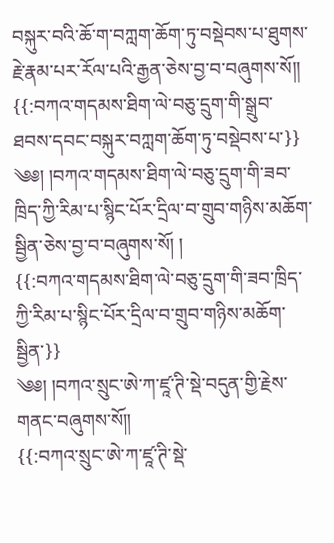བསྐུར་བའི་ཆོ་ག་བཀླག་ཆོག་ཏུ་བསྡེབས་པ་ཐུགས་རྗེ་རྣམ་པར་རོལ་པའི་རྒྱན་ཅེས་བྱ་བ་བཞུགས་སོ༎
{{:བཀའ་གདམས་ཐིག་ལེ་བཅུ་དྲུག་གི་སྒྲུབ་ཐབས་དབང་བསྐུར་བཀླག་ཆོག་ཏུ་བསྡེབས་པ་}}
༄༅། །བཀའ་གདམས་ཐིག་ལེ་བཅུ་དྲུག་གི་ཟབ་ཁྲིད་ཀྱི་རིམ་པ་སྙིང་པོར་དྲིལ་བ་གྲུབ་གཉིས་མཆོག་སྦྱིན་ཅེས་བྱ་བ་བཞུགས་སོ། །
{{:བཀའ་གདམས་ཐིག་ལེ་བཅུ་དྲུག་གི་ཟབ་ཁྲིད་ཀྱི་རིམ་པ་སྙིང་པོར་དྲིལ་བ་གྲུབ་གཉིས་མཆོག་སྦྱིན་}}
༄༅། །བཀའ་སྲུང་ཨེ་ཀ་ཛཱ་ཊི་སྡེ་བདུན་གྱི་རྗེས་གནང་བཞུགས་སོ༎
{{:བཀའ་སྲུང་ཨེ་ཀ་ཛཱ་ཊི་སྡེ་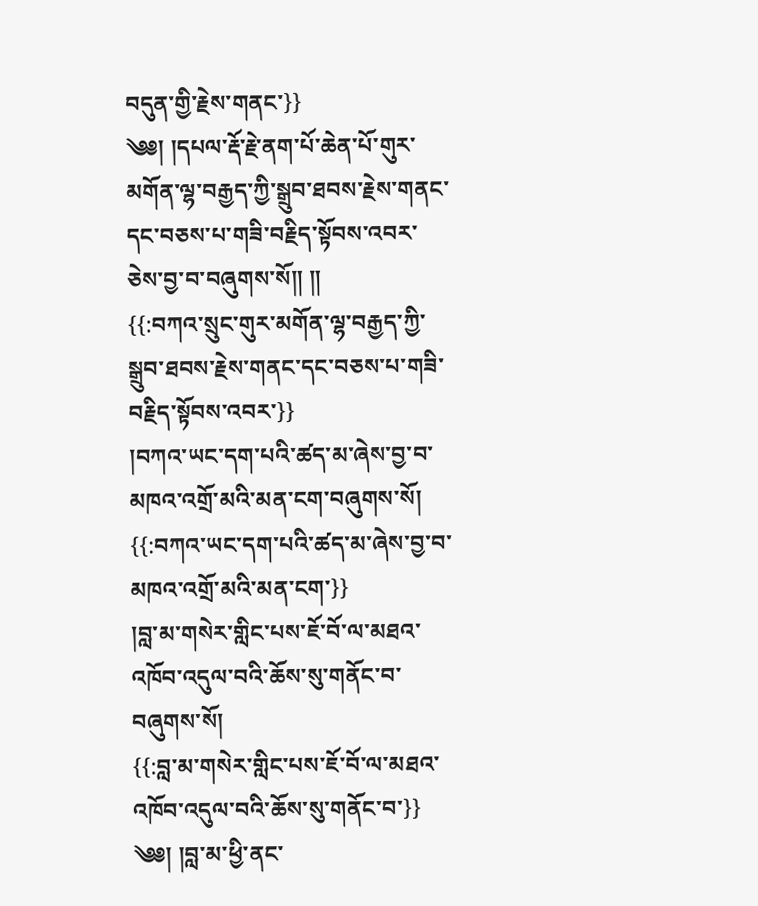བདུན་གྱི་རྗེས་གནང་}}
༄༅། །དཔལ་རྡོ་རྗེ་ནག་པོ་ཆེན་པོ་གུར་མགོན་ལྷ་བརྒྱད་ཀྱི་སྒྲུབ་ཐབས་རྗེས་གནང་དང་བཅས་པ་གཟི་བརྗིད་སྟོབས་འབར་ཅེས་བྱ་བ་བཞུགས་སོ༎ ༎
{{:བཀའ་སྲུང་གུར་མགོན་ལྷ་བརྒྱད་ཀྱི་སྒྲུབ་ཐབས་རྗེས་གནང་དང་བཅས་པ་གཟི་བརྗིད་སྟོབས་འབར་}}
།བཀའ་ཡང་དག་པའི་ཚད་མ་ཞེས་བྱ་བ་མཁའ་འགྲོ་མའི་མན་ངག་བཞུགས་སོ།
{{:བཀའ་ཡང་དག་པའི་ཚད་མ་ཞེས་བྱ་བ་མཁའ་འགྲོ་མའི་མན་ངག་}}
།བླ་མ་གསེར་གླིང་པས་ཇོ་བོ་ལ་མཐའ་འཁོབ་འདུལ་བའི་ཆོས་སུ་གནོང་བ་བཞུགས་སོ།
{{:བླ་མ་གསེར་གླིང་པས་ཇོ་བོ་ལ་མཐའ་འཁོབ་འདུལ་བའི་ཆོས་སུ་གནོང་བ་}}
༄༅། །བླ་མ་ཕྱི་ནང་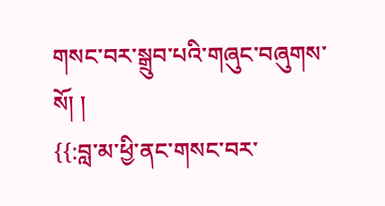གསང་བར་སྒྲུབ་པའི་གཞུང་བཞུགས་སོ། །
{{:བླ་མ་ཕྱི་ནང་གསང་བར་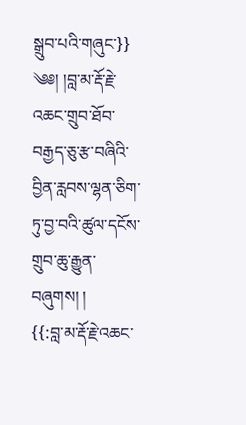སྒྲུབ་པའི་གཞུང་}}
༄༅། །བླ་མ་རྡོ་རྗེ་འཆང་གྲུབ་ཐོབ་བརྒྱད་ཅུ་རྩ་བཞིའི་བྱིན་རླབས་ལྷན་ཅིག་ཏུ་བྱ་བའི་ཚུལ་དངོས་གྲུབ་ཆུ་རྒྱུན་བཞུགས། །
{{:བླ་མ་རྡོ་རྗེ་འཆང་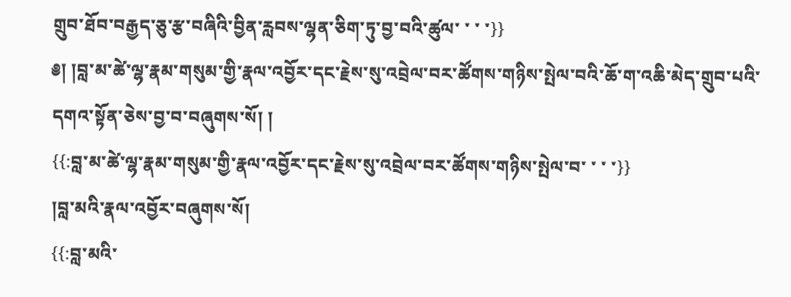གྲུབ་ཐོབ་བརྒྱད་ཅུ་རྩ་བཞིའི་བྱིན་རླབས་ལྷན་ཅིག་ཏུ་བྱ་བའི་ཚུལ་ ་ ་ ་}}
༅། །བླ་མ་ཚེ་ལྷ་རྣམ་གསུམ་གྱི་རྣལ་འབྱོར་དང་རྗེས་སུ་འབྲེལ་བར་ཚོགས་གཉིས་སྤེལ་བའི་ཆོ་ག་འཆི་མེད་གྲུབ་པའི་དགའ་སྟོན་ཅེས་བྱ་བ་བཞུགས་སོ། །
{{:བླ་མ་ཚེ་ལྷ་རྣམ་གསུམ་གྱི་རྣལ་འབྱོར་དང་རྗེས་སུ་འབྲེལ་བར་ཚོགས་གཉིས་སྤེལ་བ་ ་ ་ ་}}
།བླ་མའི་རྣལ་འབྱོར་བཞུགས་སོ།
{{:བླ་མའི་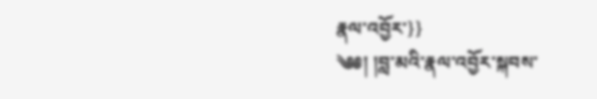རྣལ་འབྱོར་}}
༄༅། །བླ་མའི་རྣལ་འབྱོར་སྐབས་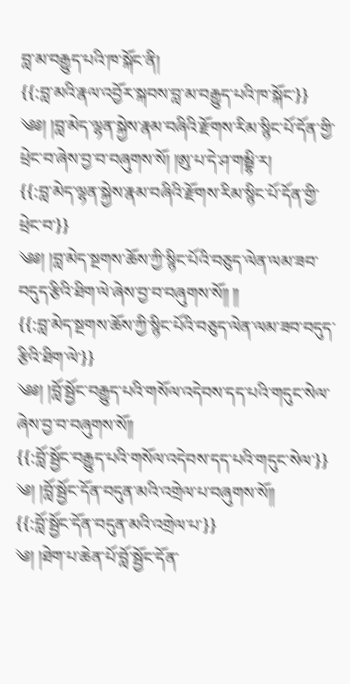བླ་མ་བརྒྱུད་པའི་ཁ་སྐོང་ནི།
{{:བླ་མའི་རྣལ་འབྱོར་སྐབས་བླ་མ་བརྒྱུད་པའི་ཁ་སྐོང་}}
༄༅། །བླ་མེད་ལྷན་སྐྱེས་རྣམ་བཞིའི་རྫོགས་རིམ་སྙིང་པོ་དོན་གྱི་ཕྲེང་བ་ཞེས་བྱ་བ་བཞུགས་སོ། །ཨུ་པ་དེ་ཤ་གམྦྷི་ར།
{{:བླ་མེད་ལྷན་སྐྱེས་རྣམ་བཞིའི་རྫོགས་རིམ་སྙིང་པོ་དོན་གྱི་ཕྲེང་བ་}}
༄༅། །བླ་མེད་སྔགས་ཆོས་ཀྱི་སྙིང་པོའི་བཅུད་ལེན་ལམ་ཟབ་བདུད་རྩིའི་ཐིག་ལེ་ཞེས་བྱ་བ་བཞུགས་སོ༎ ༎
{{:བླ་མེད་སྔགས་ཆོས་ཀྱི་སྙིང་པོའི་བཅུད་ལེན་ལམ་ཟབ་བདུད་རྩིའི་ཐིག་ལེ་}}
༄༅། །བློ་སྦྱོང་བརྒྱུད་པའི་གསོལ་འདེབས་དད་པའི་གདུང་སེལ་ཞེས་བྱ་བ་བཞུགས་སོ༎
{{:བློ་སྦྱོང་བརྒྱུད་པའི་གསོལ་འདེབས་དད་པའི་གདུང་སེལ་}}
༄། །བློ་སྦྱོང་དོན་བདུན་མའི་འགྲེལ་པ་བཞུགས་སོ།།
{{:བློ་སྦྱོང་དོན་བདུན་མའི་འགྲེལ་པ་}}
༄། །ཐེག་པ་ཆེན་པོ་བློ་སྦྱོང་དོན་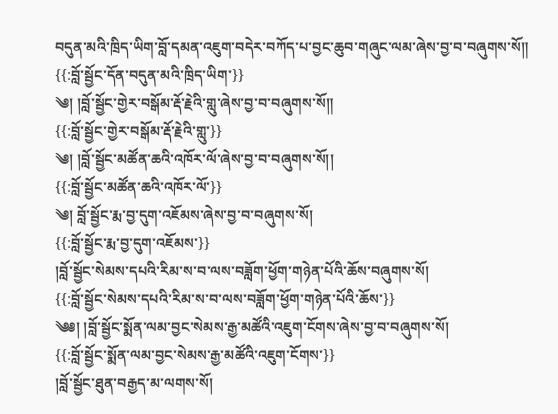བདུན་མའི་ཁྲིད་ཡིག་བློ་དམན་འཇུག་བདེར་བཀོད་པ་བྱང་ཆུབ་གཞུང་ལམ་ཞེས་བྱ་བ་བཞུགས་སོ༎
{{:བློ་སྦྱོང་དོན་བདུན་མའི་ཁྲིད་ཡིག་}}
༄། །བློ་སྦྱོང་གྱེར་བསྒོམ་རྡོ་རྗེའི་གླུ་ཞེས་བྱ་བ་བཞུགས་སོ༎
{{:བློ་སྦྱོང་གྱེར་བསྒོམ་རྡོ་རྗེའི་གླུ་}}
༄། །བློ་སྦྱོང་མཚོན་ཆའི་འཁོར་ལོ་ཞེས་བྱ་བ་བཞུགས་སོ།།
{{:བློ་སྦྱོང་མཚོན་ཆའི་འཁོར་ལོ་}}
༄། བློ་སྦྱོང་རྨ་བྱ་དུག་འཇོམས་ཞེས་བྱ་བ་བཞུགས་སོ།
{{:བློ་སྦྱོང་རྨ་བྱ་དུག་འཇོམས་}}
།བློ་སྦྱོང་སེམས་དཔའི་རིམ་ས་བ་ལས་བཟློག་ཕྱོག་གཉེན་པོའི་ཆོས་བཞུགས་སོ།
{{:བློ་སྦྱོང་སེམས་དཔའི་རིམ་ས་བ་ལས་བཟློག་ཕྱོག་གཉེན་པོའི་ཆོས་}}
༄༅། །བློ་སྦྱོང་སྨོན་ལམ་བྱང་སེམས་རྒྱ་མཚོའི་འཇུག་ངོགས་ཞེས་བྱ་བ་བཞུགས་སོ།
{{:བློ་སྦྱོང་སྨོན་ལམ་བྱང་སེམས་རྒྱ་མཚོའི་འཇུག་ངོགས་}}
།བློ་སྦྱོང་ཐུན་བརྒྱད་མ་ལགས་སོ།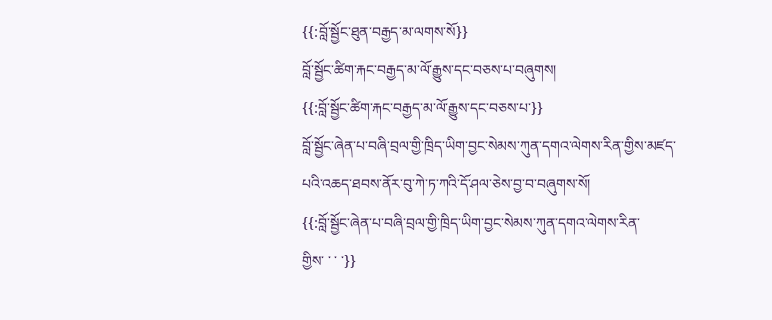{{:བློ་སྦྱོང་ཐུན་བརྒྱད་མ་ལགས་སོ}}
བློ་སྦྱོང་ཚིག་རྐང་བརྒྱད་མ་ལོ་རྒྱུས་དང་བཅས་པ་བཞུགས།
{{:བློ་སྦྱོང་ཚིག་རྐང་བརྒྱད་མ་ལོ་རྒྱུས་དང་བཅས་པ་}}
བློ་སྦྱོང་ཞེན་པ་བཞི་བྲལ་གྱི་ཁྲིད་ཡིག་བྱང་སེམས་ཀུན་དགའ་ལེགས་རིན་གྱིས་མཛད་པའི་འཆད་ཐབས་ནོར་བུ་ཀེ་ཏ་ཀའི་དོ་ཤལ་ཅེས་བྱ་བ་བཞུགས་སོ།
{{:བློ་སྦྱོང་ཞེན་པ་བཞི་བྲལ་གྱི་ཁྲིད་ཡིག་བྱང་སེམས་ཀུན་དགའ་ལེགས་རིན་གྱིས་ ་ ་ ་}}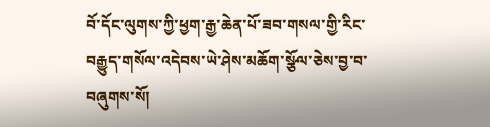བོ་དོང་ལུགས་ཀྱི་ཕྱག་རྒྱ་ཆེན་པོ་ཟབ་གསལ་གྱི་རིང་བརྒྱུད་གསོལ་འདེབས་ཡེ་ཤེས་མཆོག་སྩོལ་ཅེས་བྱ་བ་བཞུགས་སོ།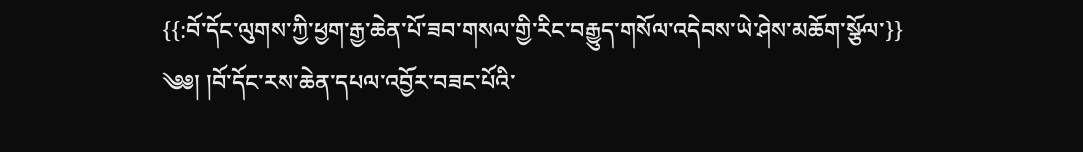{{:བོ་དོང་ལུགས་ཀྱི་ཕྱག་རྒྱ་ཆེན་པོ་ཟབ་གསལ་གྱི་རིང་བརྒྱུད་གསོལ་འདེབས་ཡེ་ཤེས་མཆོག་སྩོལ་}}
༄༅། །བོ་དོང་རས་ཆེན་དཔལ་འབྱོར་བཟང་པོའི་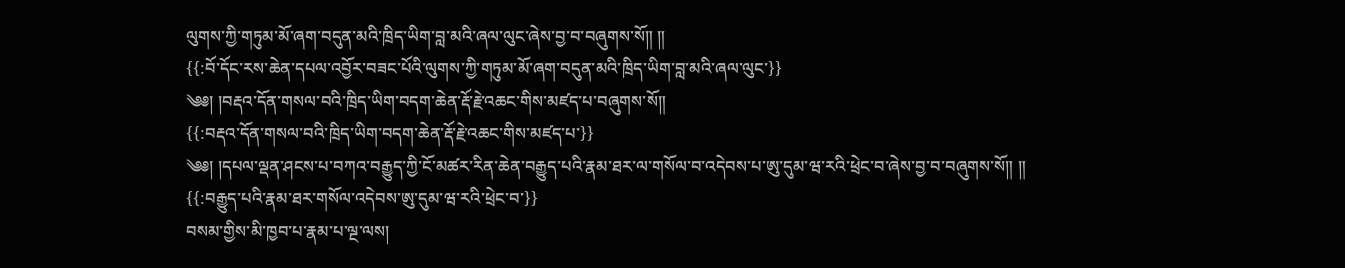ལུགས་ཀྱི་གཏུམ་མོ་ཞག་བདུན་མའི་ཁྲིད་ཡིག་བླ་མའི་ཞལ་ལུང་ཞེས་བྱ་བ་བཞུགས་སོ༎ ༎
{{:བོ་དོང་རས་ཆེན་དཔལ་འབྱོར་བཟང་པོའི་ལུགས་ཀྱི་གཏུམ་མོ་ཞག་བདུན་མའི་ཁྲིད་ཡིག་བླ་མའི་ཞལ་ལུང་}}
༄༅། །བརྡའ་དོན་གསལ་བའི་ཁྲིད་ཡིག་བདག་ཆེན་རྡོ་རྗེ་འཆང་གིས་མཛད་པ་བཞུགས་སོ༎
{{:བརྡའ་དོན་གསལ་བའི་ཁྲིད་ཡིག་བདག་ཆེན་རྡོ་རྗེ་འཆང་གིས་མཛད་པ་}}
༄༅། །དཔལ་ལྡན་ཤངས་པ་བཀའ་བརྒྱུད་ཀྱི་ངོ་མཚར་རིན་ཆེན་བརྒྱུད་པའི་རྣམ་ཐར་ལ་གསོལ་བ་འདེབས་པ་ཨུ་དུམ་ཝ་རའི་ཕྲེང་བ་ཞེས་བྱ་བ་བཞུགས་སོ༎ ༎
{{:བརྒྱུད་པའི་རྣམ་ཐར་གསོལ་འདེབས་ཨུ་དུམ་ཝ་རའི་ཕྲེང་བ་}}
བསམ་གྱིས་མི་ཁྱབ་པ་རྣམ་པ་ལྔ་ལས།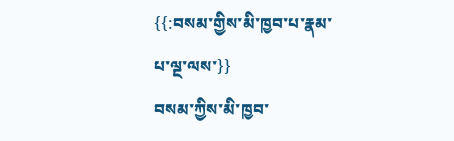{{:བསམ་གྱིས་མི་ཁྱབ་པ་རྣམ་པ་ལྔ་ལས་}}
བསམ་ཀྱིས་མི་ཁྱབ་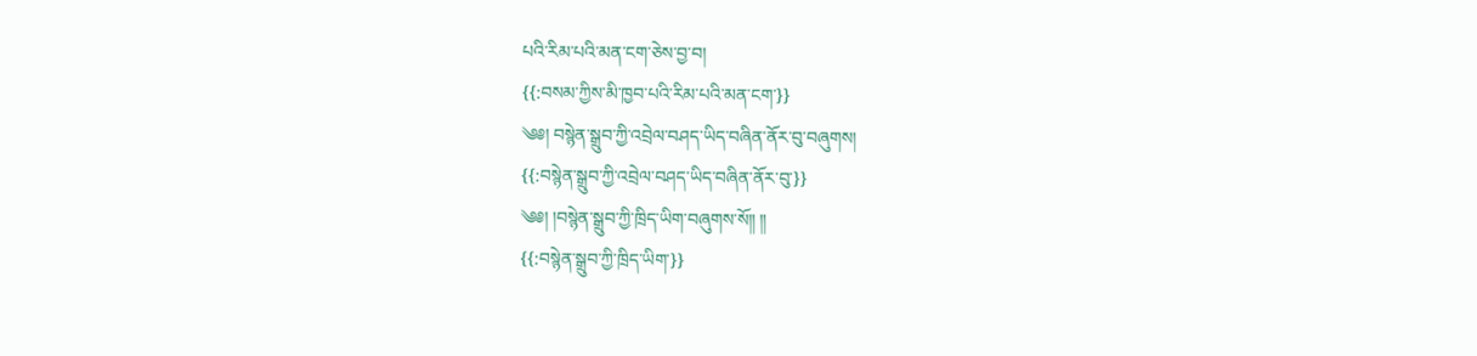པའི་རིམ་པའི་མན་ངག་ཅེས་བྱ་བ།
{{:བསམ་ཀྱིས་མི་ཁྱབ་པའི་རིམ་པའི་མན་ངག་}}
༄༅། བསྙེན་སྒྲུབ་ཀྱི་འབྲེལ་བཤད་ཡིད་བཞིན་ནོར་བུ་བཞུགས།
{{:བསྙེན་སྒྲུབ་ཀྱི་འབྲེལ་བཤད་ཡིད་བཞིན་ནོར་བུ་}}
༄༅། །བསྙེན་སྒྲུབ་ཀྱི་ཁྲིད་ཡིག་བཞུགས་སོ༎ ༎
{{:བསྙེན་སྒྲུབ་ཀྱི་ཁྲིད་ཡིག་}}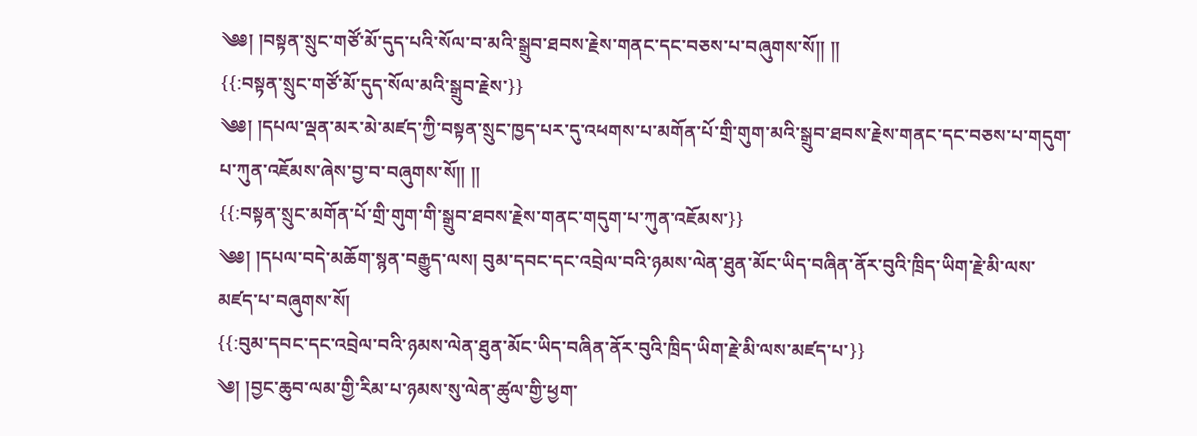༄༅། །བསྟན་སྲུང་གཙོ་མོ་དུད་པའི་སོལ་བ་མའི་སྒྲུབ་ཐབས་རྗེས་གནང་དང་བཅས་པ་བཞུགས་སོ༎ ༎
{{:བསྟན་སྲུང་གཙོ་མོ་དུད་སོལ་མའི་སྒྲུབ་རྗེས་}}
༄༅། །དཔལ་ལྡན་མར་མེ་མཛད་ཀྱི་བསྟན་སྲུང་ཁྱད་པར་དུ་འཕགས་པ་མགོན་པོ་གྲི་གུག་མའི་སྒྲུབ་ཐབས་རྗེས་གནང་དང་བཅས་པ་གདུག་པ་ཀུན་འཇོམས་ཞེས་བྱ་བ་བཞུགས་སོ༎ ༎
{{:བསྟན་སྲུང་མགོན་པོ་གྲི་གུག་གི་སྒྲུབ་ཐབས་རྗེས་གནང་གདུག་པ་ཀུན་འཇོམས་}}
༄༅། །དཔལ་བདེ་མཆོག་སྙན་བརྒྱུད་ལས། བུམ་དབང་དང་འབྲེལ་བའི་ཉམས་ལེན་ཐུན་མོང་ཡིད་བཞིན་ནོར་བུའི་ཁྲིད་ཡིག་རྗེ་མི་ལས་མཛད་པ་བཞུགས་སོ།
{{:བུམ་དབང་དང་འབྲེལ་བའི་ཉམས་ལེན་ཐུན་མོང་ཡིད་བཞིན་ནོར་བུའི་ཁྲིད་ཡིག་རྗེ་མི་ལས་མཛད་པ་}}
༄། །བྱང་ཆུབ་ལམ་གྱི་རིམ་པ་ཉམས་སུ་ལེན་ཚུལ་གྱི་ཕྱག་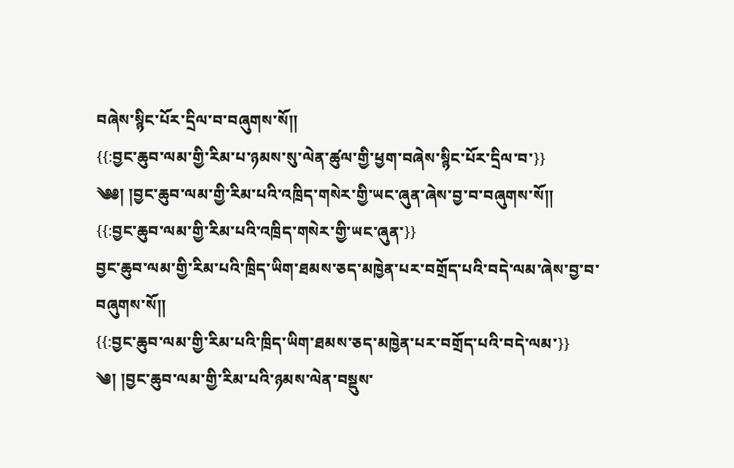བཞེས་སྙིང་པོར་དྲིལ་བ་བཞུགས་སོ༎
{{:བྱང་ཆུབ་ལམ་གྱི་རིམ་པ་ཉམས་སུ་ལེན་ཚུལ་གྱི་ཕྱག་བཞེས་སྙིང་པོར་དྲིལ་བ་}}
༄༅། །བྱང་ཆུབ་ལམ་གྱི་རིམ་པའི་འཁྲིད་གསེར་གྱི་ཡང་ཞུན་ཞེས་བྱ་བ་བཞུགས་སོ༎
{{:བྱང་ཆུབ་ལམ་གྱི་རིམ་པའི་འཁྲིད་གསེར་གྱི་ཡང་ཞུན་}}
བྱང་ཆུབ་ལམ་གྱི་རིམ་པའི་ཁྲིད་ཡིག་ཐམས་ཅད་མཁྱེན་པར་བགྲོད་པའི་བདེ་ལམ་ཞེས་བྱ་བ་བཞུགས་སོ༎
{{:བྱང་ཆུབ་ལམ་གྱི་རིམ་པའི་ཁྲིད་ཡིག་ཐམས་ཅད་མཁྱེན་པར་བགྲོད་པའི་བདེ་ལམ་}}
༄། །བྱང་ཆུབ་ལམ་གྱི་རིམ་པའི་ཉམས་ལེན་བསྡུས་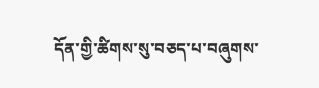དོན་གྱི་ཚིགས་སུ་བཅད་པ་བཞུགས་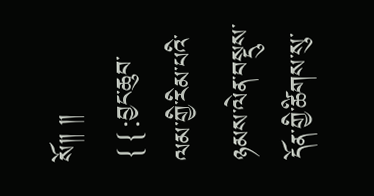སོ༎ ༎
{{:བྱང་ཆུབ་ལམ་གྱི་རིམ་པའི་ཉམས་ལེན་བསྡུས་དོན་གྱི་ཚིགས་སུ་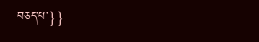བཅད་པ་}}